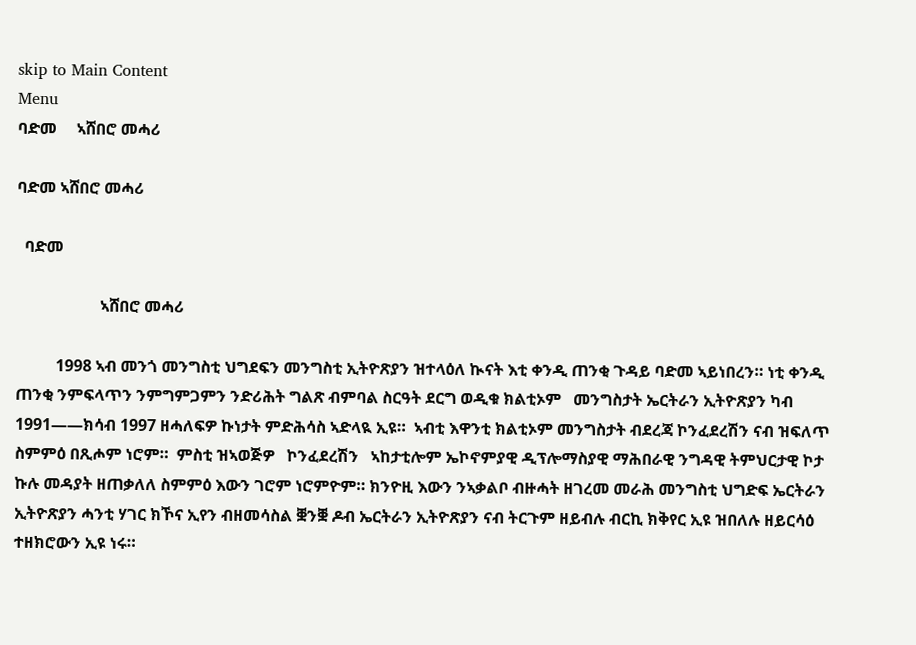skip to Main Content
Menu
ባድመ     ኣሸበሮ መሓሪ

ባድመ ኣሸበሮ መሓሪ

  ባድመ

                     ኣሸበሮ መሓሪ

          1998 ኣብ መንጎ መንግስቲ ህግደፍን መንግስቲ ኢትዮጽያን ዝተላዕለ ኲናት እቲ ቀንዲ ጠንቂ ጉዳይ ባድመ ኣይነበረን። ነቲ ቀንዲ ጠንቂ ንምፍላጥን ንምግምጋምን ንድሪሕት ግልጽ ብምባል ስርዓት ደርግ ወዲቁ ክልቲኦም   መንግስታት ኤርትራን ኢትዮጽያን ካብ 1991——ክሳብ 1997 ዘሓለፍዎ ኩነታት ምድሕሳስ ኣድላዪ ኢዩ።  ኣብቲ እዋንቲ ክልቲኦም መንግስታት ብደረጃ ኮንፈደረሽን ናብ ዝፍለጥ ስምምዕ በጺሖም ነሮም።  ምስቲ ዝኣወጅዎ   ኮንፈደረሽን   ኣከታቲሎም ኤኮኖምያዊ ዲፕሎማስያዊ ማሕበራዊ ንግዳዊ ትምህርታዊ ኮታ ኩሉ መዳያት ዘጠቃለለ ስምምዕ እውን ገሮም ነሮምዮም። ክንዮዚ እውን ንኣቃልቦ ብዙሓት ዘገረመ መራሕ መንግስቲ ህግድፍ ኤርትራን ኢትዮጽያን ሓንቲ ሃገር ክኾና ኢየን ብዘመሳስል ቛንቛ ዶብ ኤርትራን ኢትዮጽያን ናብ ትርጉም ዘይብሉ ብርኪ ክቅየር ኢዩ ዝበለሉ ዘይርሳዕ ተዘክሮውን ኢዩ ነሩ።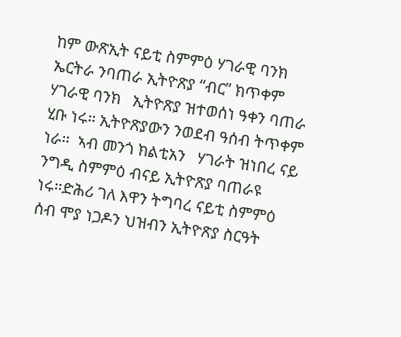ከም ውጽኢት ናይቲ ስምምዕ ሃገራዊ ባንክ ኤርትራ ንባጠራ ኢትዮጽያ “ብር” ክጥቀም    ሃገራዊ ባንክ   ኢትዮጽያ ዝተወሰነ ዓቀን ባጠራ ሂቡ ነሩ። ኢትዮጽያውን ንወደብ ዓሰብ ትጥቀም ነራ።  ኣብ መንጎ ክልቲአን   ሃገራት ዝነበረ ናይ ንግዲ ስምምዕ ብናይ ኢትዮጽያ ባጠራዩ ነሩ።ድሕሪ ገለ እዋን ትግባረ ናይቲ ስምምዕ ሰብ ሞያ ነጋዶን ህዝብን ኢትዮጽያ ስርዓት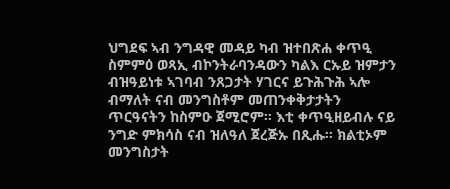ህግደፍ ኣብ ንግዳዊ መዳይ ካብ ዝተበጽሐ ቀጥዒ ስምምዕ ወጻኢ ብኮንትራባንዳውን ካልእ ርኡይ ዝምታን ብዝዓይነቱ ኣገባብ ንጸጋታት ሃገርና ይጉሕጉሕ ኣሎ ብማለት ናብ መንግስቶም መጠንቀቅታታትን ጥርዓናትን ከስምዑ ጀሚሮም። እቲ ቀጥዒዘይብሉ ናይ ንግድ ምክሳስ ናብ ዝለዓለ ጀረጅኡ በጺሑ። ክልቲኦም መንግስታት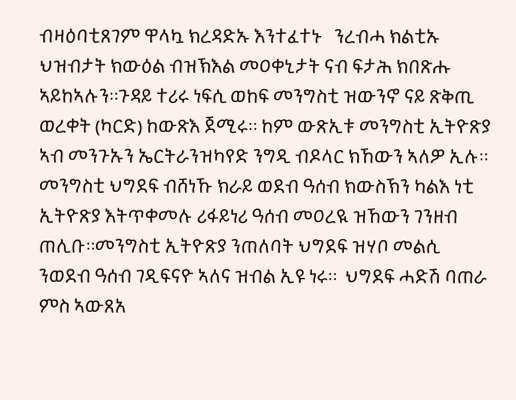ብዛዕባቲጸገም ዋላኳ ክረዳድኡ እንተፈተኑ   ንረብሓ ክልቲኡ ህዝብታት ክውዕል ብዝኽእል መዐቀኒታት ናብ ፍታሕ ክበጽሑ ኣይከኣሉን።ጉዳይ ተሪሩ ነፍሲ ወከፍ መንግስቲ ዝውንኖ ናይ ጽቅጢ ወረቀት (ካርድ) ከውጽእ ጀሚሩ። ከም ውጽኢቱ መንግስቲ ኢትዮጽያ ኣብ መንጉኡን ኤርትራንዝካየድ ንግዲ ብዶላር ክኸውን ኣለዎ ኢሉ። መንግስቲ ህግደፍ ብሸነኹ ክራይ ወደብ ዓሰብ ክውስኽን ካልእ ነቲ ኢትዮጽያ እትጥቀመሉ ሪፋይነሪ ዓሰብ መዐረዪ ዝኸውን ገንዘብ ጠሊቡ።መንግስቲ ኢትዮጽያ ንጠለባት ህግደፍ ዝሃቦ መልሲ ንወደብ ዓሰብ ገዲፍናዮ ኣለና ዝብል ኢዩ ነሩ።  ህግደፍ ሓድሽ ባጠራ ምስ ኣውጸአ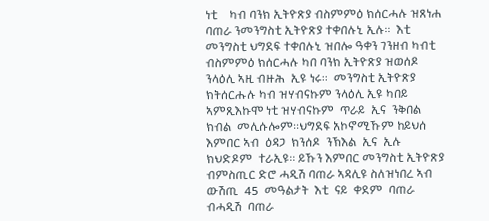ነቲ    ካብ ባንክ ኢትዮጽያ ብስምምዕ ክሰርሓሉ ዝጸነሐ ባጠራ ንመንግስቲ ኢትዮጽያ ተቀበሉኒ ኢሉ።  እቲ መንግስቲ ህግደፍ ተቀበሉኒ ዝበሎ ዓቀን ገንዘብ ካብቲ ብስምምዕ ክሰርሓሉ ካበ ባንክ ኢትዮጽያ ዝወሰዶ ንላዕሊ ኣዚ ብዙሕ  ኢዩ ነሩ።  መንግስቲ ኢትዮጽያ ክትሰርሑሉ ካብ ዝሃብናኩም ንላዕሊ ኢዩ ካበይ ኣምጺእኩሞ ነቲ ዝሃብናኩም  ጥራይ  ኢና  ንቅበል ክብል  መሊሱሎም።ህግደፍ አኮኖሚኹም ከይህሰ እምበር ኣብ  ዕዳጋ  ክንሰዶ  ንኽእል  ኢና  ኢሉ  ክህድዶም  ተራኢዩ። ይኹን እምበር መንግስቲ ኢትዮጽያ ብምስጢር ድሮ ሓዲሽ ባጠራ ኣዳሊዩ ስለዝነበረ ኣብ ውሽጢ  45  መዓልታት  እቲ  ናይ  ቀደም  ባጠራ ብሓዲሽ  ባጠራ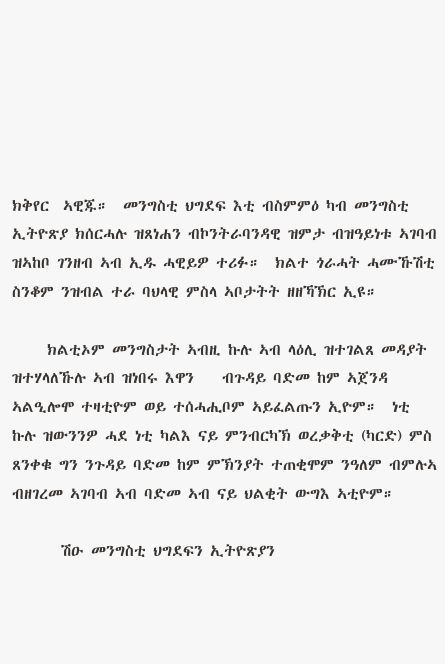ክቅየር  ኣዊጁ።  መንግስቲ ህግደፍ እቲ ብስምምዕ ካብ መንግስቲ ኢትዮጽያ ክሰርሓሉ ዝጸነሐን ብኮንትራባንዳዊ ዝምታ ብዝዓይነቱ ኣገባብ ዝኣከቦ ገንዘብ ኣብ ኢዱ ሓዊይዎ ተሪፉ።  ክልተ ጎራሓት ሓሙኹሽቲ ስንቆም ንዝብል ተራ ባህላዊ ምስላ ኣቦታትት ዘዘኻኽር ኢዩ።

     ክልቲኦም መንግስታት ኣብዚ ኩሉ ኣብ ላዕሊ ዝተገልጸ መዳያት ዝተሃላለኹሉ ኣብ ዝነበሩ እዋን    ብጉዳይ ባድመ ከም ኣጀንዳ ኣልዒሎሞ ተዛቲዮም ወይ ተሰሓሒቦም ኣይፈልጡን ኢዮም።  ነቲ ኩሉ ዝውንንዎ ሓደ ነቲ ካልእ ናይ ምንብርካኽ ወረቃቅቲ (ካርድ) ምስ ጸንቀቁ ግን ንጉዳይ ባድመ ከም ምኽንያት ተጠቂሞም ንዓለም ብምሉኣ ብዘገረመ ኣገባብ ኣብ ባድመ ኣብ ናይ ህልቂት ውግእ ኣቲዮም።

       ሽዑ መንግስቲ ህግደፍን ኢትዮጽያን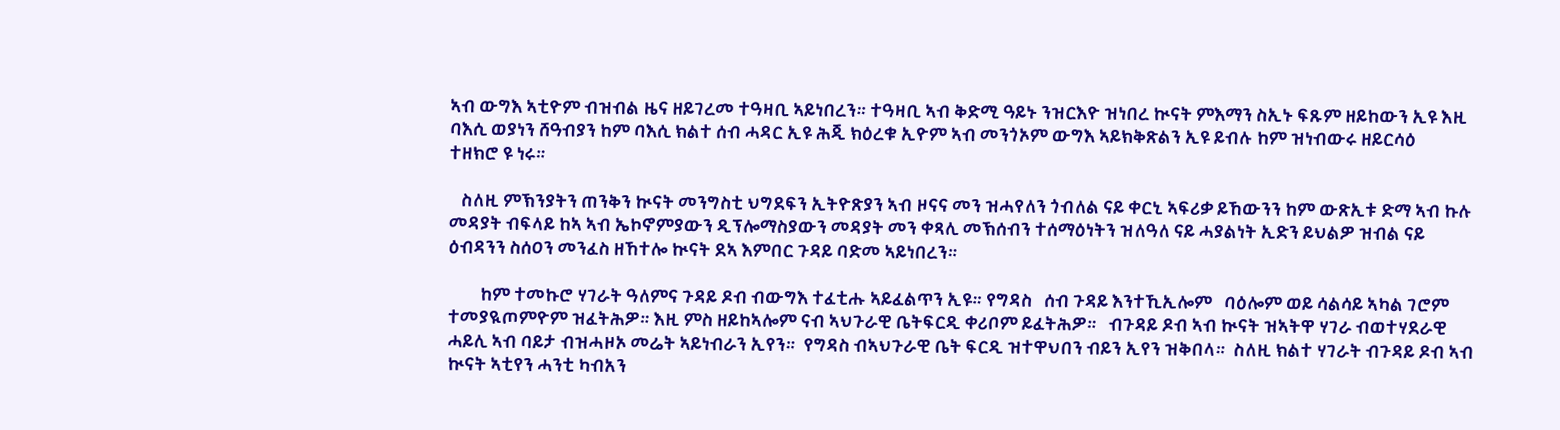ኣብ ውግእ ኣቲዮም ብዝብል ዜና ዘይገረመ ተዓዛቢ ኣይነበረን። ተዓዛቢ ኣብ ቅድሚ ዓይኑ ንዝርእዮ ዝነበረ ኲናት ምእማን ስኢኑ ፍጹም ዘይከውን ኢዩ እዚ ባእሲ ወያነን ሸዓብያን ከም ባእሲ ክልተ ሰብ ሓዳር ኢዩ ሕጂ ክዕረቁ ኢዮም ኣብ መንጎኦም ውግእ ኣይክቅጽልን ኢዩ ይብሉ ከም ዝነብውሩ ዘይርሳዕ    ተዘክሮ ዩ ነሩ።

   ስለዚ ምኽንያትን ጠንቅን ኲናት መንግስቲ ህግደፍን ኢትዮጽያን ኣብ ዞናና መን ዝሓየለን ጎብለል ናይ ቀርኒ ኣፍሪቃ ይኸውንን ከም ውጽኢቱ ድማ ኣብ ኩሉ መዳያት ብፍላይ ከኣ ኣብ ኤኮኖምያውን ዲፕሎማስያውን መዳያት መን ቀጻሊ መኽሰብን ተሰማዕነትን ዝለዓለ ናይ ሓያልነት ኢድን ይህልዎ ዝብል ናይ ዕብዳንን ስሰዐን መንፈስ ዘኸተሎ ኲናት ደኣ እምበር ጉዳይ ባድመ ኣይነበረን።

        ከም ተመኩሮ ሃገራት ዓለምና ጉዳይ ዶብ ብውግእ ተፈቲሑ ኣይፈልጥን ኢዩ። የግዳስ   ሰብ ጉዳይ እንተኺኢሎም   ባዕሎም ወይ ሳልሳይ ኣካል ገሮም ተመያዪጦምዮም ዝፈትሕዎ። እዚ ምስ ዘይከኣሎም ናብ ኣህጉራዊ ቤትፍርዲ ቀሪቦም ይፈትሕዎ።   ብጉዳይ ዶብ ኣብ ኲናት ዝኣትዋ ሃገራ ብወተሃደራዊ ሓይሊ ኣብ ባይታ ብዝሓዞኦ መሬት ኣይነብራን ኢየን።  የግዳስ ብኣህጉራዊ ቤት ፍርዲ ዝተዋህበን ብይን ኢየን ዝቅበላ።  ስለዚ ክልተ ሃገራት ብጉዳይ ዶብ ኣብ ኲናት ኣቲየን ሓንቲ ካብአን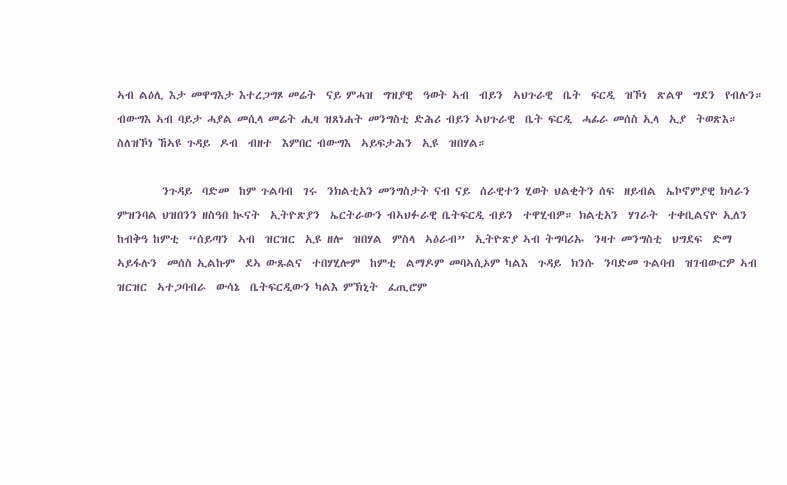ኣብ ልዕሊ እታ መዋግእታ እተረጋግጾ መሬት  ናይ ምሓዝ  ግዝያዊ  ዓወት ኣብ  ብይን  ኣህጉራዊ  ቤት  ፍርዲ  ዝኾነ  ጽልዋ  ግደን  የብሉን። ብውግእ ኣብ ባይታ ሓያል መሲላ መሬት ሒዛ ዝጸነሐት መንግስቲ ድሕሪ ብይን ኣህጉራዊ  ቤት ፍርዲ  ሓፊራ መሰስ ኢላ  ኢያ  ትወጽእ።  ስለዝኾነ ኸኣዩ ጉዳይ  ዶብ  ብዘተ  እምበር ብውግእ  ኣይፍታሕን  ኢዩ  ዝበሃል።

         ንጉዳይ  ባድመ  ከም ጉልባብ  ገሩ  ንክልቲአን መንግስታት ናብ ናይ  ሰራዊተን ሂወት ህልቂትን ሰፍ  ዘይብል  ኤኮኖምያዊ ክሳራን  ምዝንባል ህዝበንን ዘስዓበ ኲናት  ኢትዮጽያን  ኤርትራውን ብኣህፉራዊ ቤትፍርዲ ብይን  ተዋሂብዎ። ክልቲአን  ሃገራት  ተቀቢልናዮ ኢለን  ከብቅዓ ከምቲ  “ሰይጣን  ኣብ  ዝርዝር  ኢዩ ዘሎ  ዝበሃል  ምስላ  ኣዕራብ”  ኢትዮጽያ ኣብ ትግባሪኡ  ንዛተ መንግስቲ  ህግደፍ  ድማ ኣይፋሉን  መሰስ ኢልኩም  ደኣ ውጹልና  ተበሃሂሎም  ከምቲ  ልማዶም መባኣሲኦም ካልእ  ጉዳይ  ክንሱ  ንባድመ ጉልባብ  ዝገብውርዎ ኣብ  ዝርዝር  ኣተጋባብራ  ውሳኔ  ቤትፍርዲውን ካልእ ምኽኒት  ፈጢሮም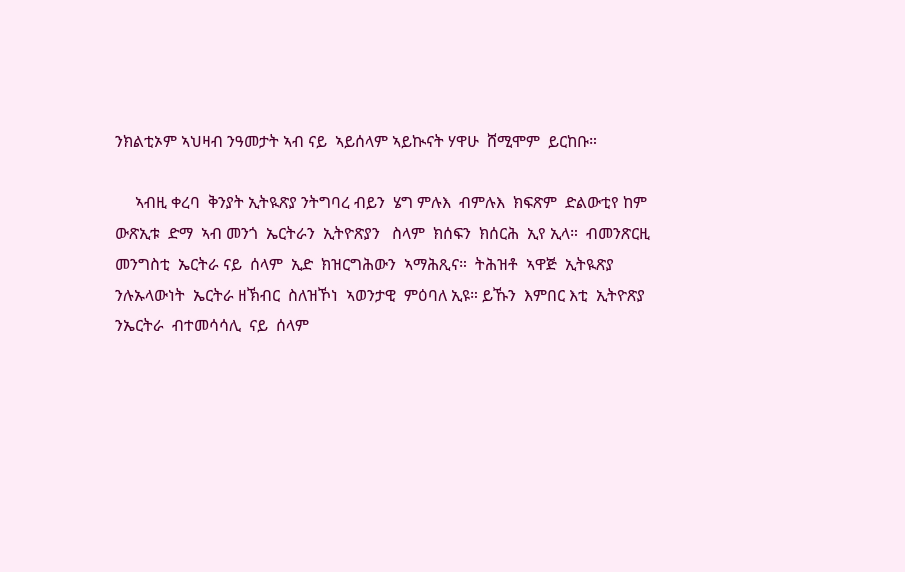ንክልቲኦም ኣህዛብ ንዓመታት ኣብ ናይ  ኣይሰላም ኣይኲናት ሃዋሁ  ሸሚሞም  ይርከቡ።

     ኣብዚ ቀረባ  ቅንያት ኢትዪጽያ ንትግባረ ብይን  ሄግ ምሉእ  ብምሉእ  ክፍጽም  ድልውቲየ ከም  ውጽኢቱ  ድማ  ኣብ መንጎ  ኤርትራን  ኢትዮጽያን   ስላም  ክሰፍን  ክሰርሕ  ኢየ ኢላ።  ብመንጽርዚ  መንግስቲ  ኤርትራ ናይ  ሰላም  ኢድ  ክዝርግሕውን  ኣማሕጺና።  ትሕዝቶ  ኣዋጅ  ኢትዪጽያ ንሉኡላውነት  ኤርትራ ዘኽብር  ስለዝኾነ  ኣወንታዊ  ምዕባለ ኢዩ። ይኹን  እምበር እቲ  ኢትዮጽያ  ንኤርትራ  ብተመሳሳሊ  ናይ  ሰላም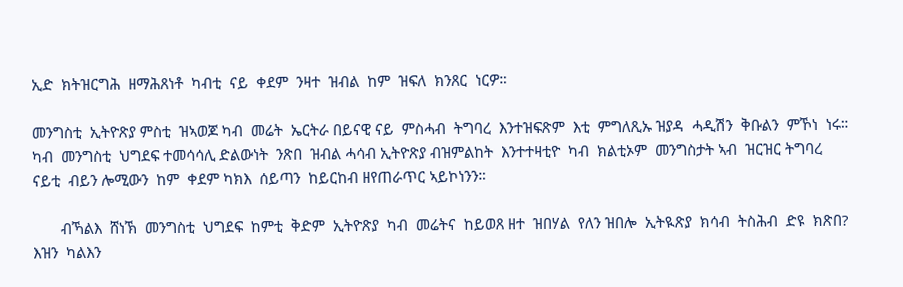ኢድ  ክትዝርግሕ  ዘማሕጸነቶ  ካብቲ  ናይ  ቀደም  ንዛተ  ዝብል  ከም  ዝፍለ  ክንጸር  ነርዎ።

መንግስቲ  ኢትዮጽያ ምስቲ  ዝኣወጆ ካብ  መሬት  ኤርትራ በይናዊ ናይ  ምስሓብ  ትግባረ  እንተዝፍጽም  እቲ  ምግለጺኡ ዝያዳ  ሓዲሽን  ቅቡልን  ምኾነ  ነሩ። ካብ  መንግስቲ  ህግደፍ ተመሳሳሊ ድልውነት  ንጽበ  ዝብል ሓሳብ ኢትዮጽያ ብዝምልከት  እንተተዛቲዮ  ካብ  ክልቲኦም  መንግስታት ኣብ  ዝርዝር ትግባረ ናይቲ  ብይን ሎሚውን  ከም  ቀደም ካክእ  ሰይጣን  ከይርከብ ዘየጠራጥር ኣይኮነንን።

       ብኻልእ  ሸነኽ  መንግስቲ  ህግደፍ  ከምቲ  ቅድም  ኢትዮጽያ  ካብ  መሬትና  ከይወጸ ዘተ  ዝበሃል  የለን ዝበሎ  ኢትዪጽያ  ክሳብ  ትስሕብ  ድዩ  ክጽበ? እዝን  ካልእን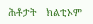ሕቶታት   ክልቲኦም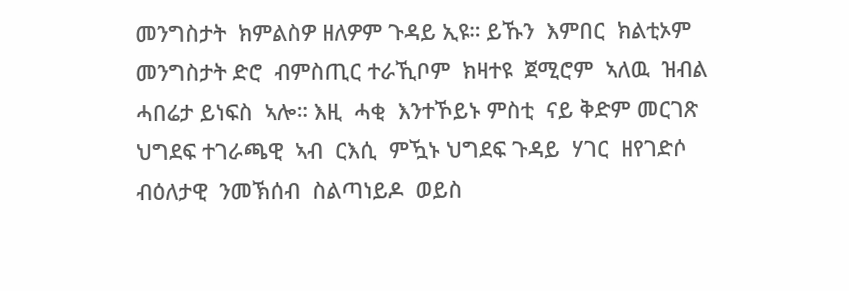መንግስታት  ክምልስዎ ዘለዎም ጉዳይ ኢዩ። ይኹን  እምበር  ክልቲኦም  መንግስታት ድሮ  ብምስጢር ተራኺቦም  ክዛተዩ  ጀሚሮም  ኣለዉ  ዝብል ሓበሬታ ይነፍስ  ኣሎ። እዚ  ሓቂ  እንተኾይኑ ምስቲ  ናይ ቅድም መርገጽ  ህግደፍ ተገራጫዊ  ኣብ  ርእሲ  ምዃኑ ህግደፍ ጉዳይ  ሃገር  ዘየገድሶ   ብዕለታዊ  ንመኽሰብ  ስልጣነይዶ  ወይስ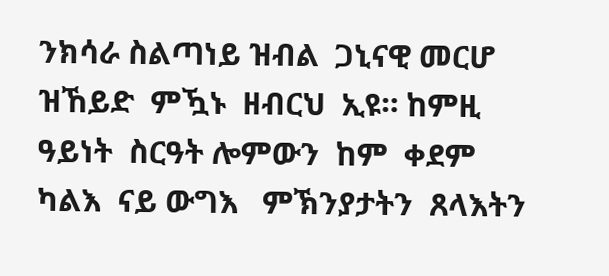ንክሳራ ስልጣነይ ዝብል  ጋኒናዊ መርሆ ዝኸይድ  ምዃኑ  ዘብርህ  ኢዩ። ከምዚ  ዓይነት  ስርዓት ሎምውን  ከም  ቀደም  ካልእ  ናይ ውግእ   ምኽንያታትን  ጸላእትን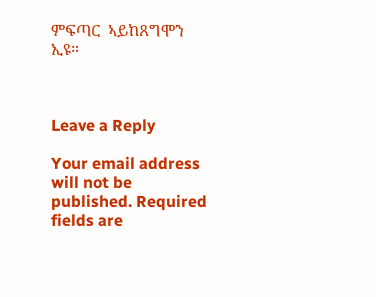ምፍጣር  ኣይከጸግሞን  ኢዩ።



Leave a Reply

Your email address will not be published. Required fields are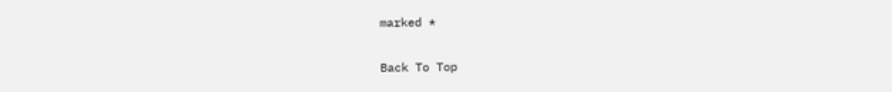marked *

Back To Top